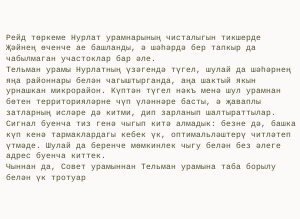Рейд төркеме Нурлат урамнарының чисталыгын тикшерде
Җәйнең өченче ае башланды, ә шәһәрдә бер тапкыр да чабылмаган участоклар бар әле.
Тельман урамы Нурлатның үзәгендә түгел, шулай да шәһәрнең яңа районнары белән чагыштырганда, аңа шактый якын урнашкан микрорайон. Күптән түгел нәкъ менә шул урамнан бөтен территорияләрне чүп үләннәре басты, ә җаваплы затларның исләре дә китми, дип зарланып шалтыраттылар. Сигнал буенча тиз генә чыгып китә алмадык: безне дә, башка күп кенә тармаклардагы кебек үк, оптимальләштерү читләтеп үтмәде. Шулай да беренче мөмкинлек чыгу белән без әлеге адрес буенча киттек.
Чыннан да, Совет урамыннан Тельман урамына таба борылу белән үк тротуар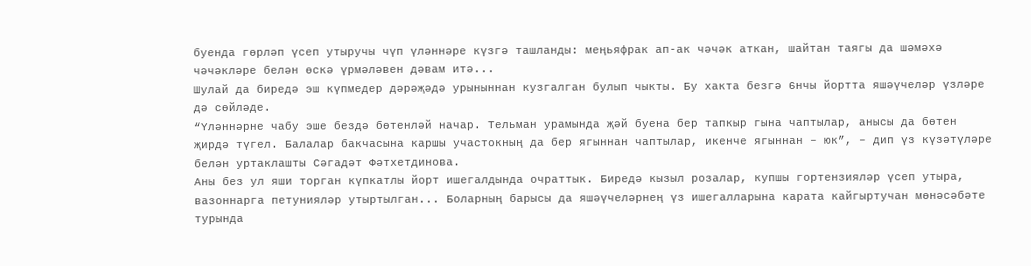буенда гөрләп үсеп утыручы чүп үләннәре күзгә ташланды: меңьяфрак ап-ак чәчәк аткан, шайтан таягы да шәмәхә чәчәкләре белән өскә үрмәләвен дәвам итә...
Шулай да биредә эш күпмедер дәрәҗәдә урыныннан кузгалган булып чыкты. Бу хакта безгә 6нчы йортта яшәүчеләр үзләре дә сөйләде.
“Үләннәрне чабу эше бездә бөтенләй начар. Тельман урамында җәй буена бер тапкыр гына чаптылар, анысы да бөтен җирдә түгел. Балалар бакчасына каршы участокның да бер ягыннан чаптылар, икенче ягыннан – юк”, – дип үз күзәтүләре белән уртаклашты Сәгадәт Фәтхетдинова.
Аны без ул яши торган күпкатлы йорт ишегалдында очраттык. Биредә кызыл розалар, купшы гортензияләр үсеп утыра, вазоннарга петунияләр утыртылган... Боларның барысы да яшәүчеләрнең үз ишегалларына карата кайгыртучан мөнәсәбәте турында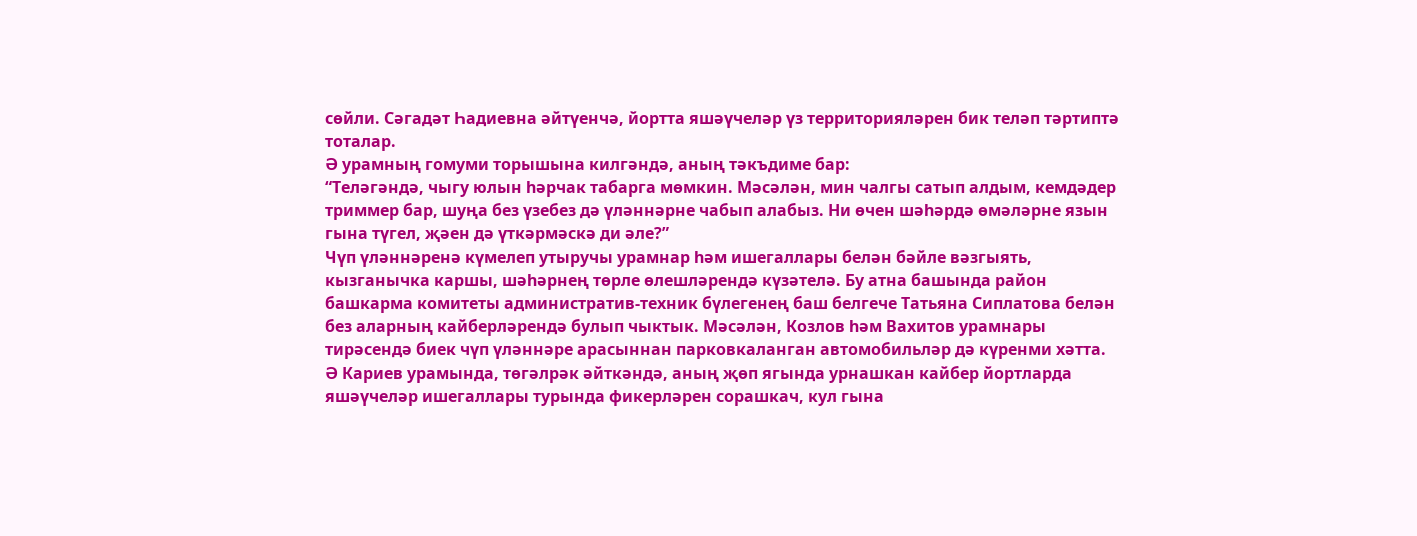сөйли. Сәгадәт Һадиевна әйтүенчә, йортта яшәүчеләр үз территорияләрен бик теләп тәртиптә тоталар.
Ә урамның гомуми торышына килгәндә, аның тәкъдиме бар:
“Теләгәндә, чыгу юлын һәрчак табарга мөмкин. Мәсәлән, мин чалгы сатып алдым, кемдәдер триммер бар, шуңа без үзебез дә үләннәрне чабып алабыз. Ни өчен шәһәрдә өмәләрне язын гына түгел, җәен дә үткәрмәскә ди әле?”
Чүп үләннәренә күмелеп утыручы урамнар һәм ишегаллары белән бәйле вәзгыять, кызганычка каршы, шәһәрнең төрле өлешләрендә күзәтелә. Бу атна башында район башкарма комитеты административ-техник бүлегенең баш белгече Татьяна Сиплатова белән без аларның кайберләрендә булып чыктык. Мәсәлән, Козлов һәм Вахитов урамнары тирәсендә биек чүп үләннәре арасыннан парковкаланган автомобильләр дә күренми хәтта. Ә Кариев урамында, төгәлрәк әйткәндә, аның җөп ягында урнашкан кайбер йортларда яшәүчеләр ишегаллары турында фикерләрен сорашкач, кул гына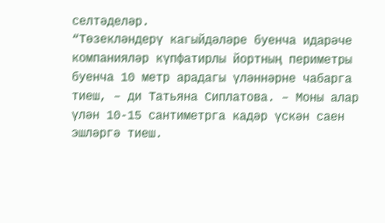селтәделәр.
“Төзекләндерү кагыйдәләре буенча идарәче компанияләр күпфатирлы йортның периметры буенча 10 метр арадагы үләннәрне чабарга тиеш, – ди Татьяна Сиплатова. – Моны алар үлән 10-15 сантиметрга кадәр үскән саен эшләргә тиеш.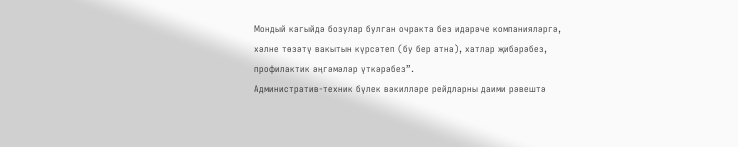Мондый кагыйдә бозулар булган очракта без идарәче компанияләргә, хәлне төзәтү вакытын күрсәтеп (бу бер атна), хатлар җибәрәбез, профилактик әңгәмәләр үткәрәбез”.
Административ-техник бүлек вәкилләре рейдларны даими рәвештә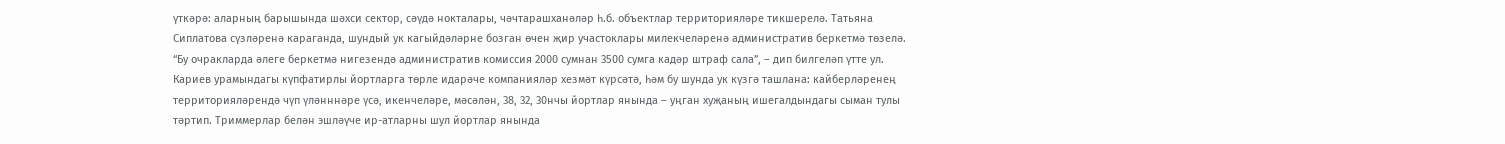үткәрә: аларның барышында шәхси сектор, сәүдә нокталары, чәчтарашханәләр һ.б. объектлар территорияләре тикшерелә. Татьяна Сиплатова сүзләренә караганда, шундый ук кагыйдәләрне бозган өчен җир участоклары милекчеләренә административ беркетмә төзелә.
“Бу очракларда әлеге беркетмә нигезендә административ комиссия 2000 сумнан 3500 сумга кадәр штраф сала”, – дип билгеләп үтте ул.
Кариев урамындагы күпфатирлы йортларга төрле идарәче компанияләр хезмәт күрсәтә, һәм бу шунда ук күзгә ташлана: кайберләренең территорияләрендә чүп үләнннәре үсә, икенчеләре, мәсәлән, 38, 32, 30нчы йортлар янында – уңган хуҗаның ишегалдындагы сыман тулы тәртип. Триммерлар белән эшләүче ир-атларны шул йортлар янында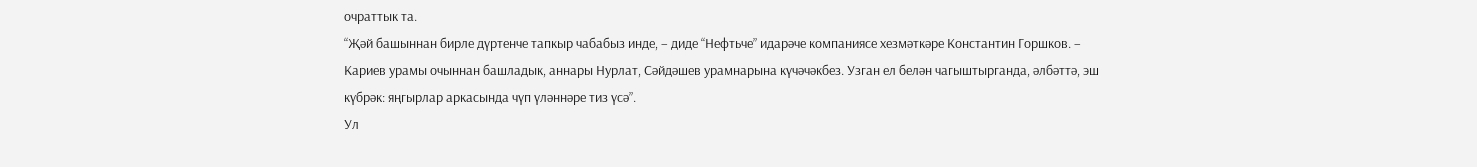очраттык та.
“Җәй башыннан бирле дүртенче тапкыр чабабыз инде, – диде “Нефтьче” идарәче компаниясе хезмәткәре Константин Горшков. – Кариев урамы очыннан башладык, аннары Нурлат, Сәйдәшев урамнарына күчәчәкбез. Узган ел белән чагыштырганда, әлбәттә, эш күбрәк: яңгырлар аркасында чүп үләннәре тиз үсә”.
Ул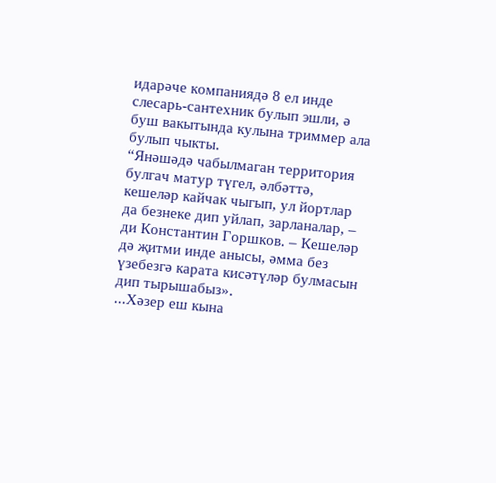идарәче компаниядә 8 ел инде слесарь-сантехник булып эшли, ә буш вакытында кулына триммер ала булып чыкты.
“Янәшәдә чабылмаган территория булгач матур түгел, әлбәттә, кешеләр кайчак чыгып, ул йортлар да безнеке дип уйлап, зарланалар, – ди Константин Горшков. – Кешеләр дә җитми инде анысы, әмма без үзебезгә карата кисәтүләр булмасын дип тырышабыз».
...Хәзер еш кына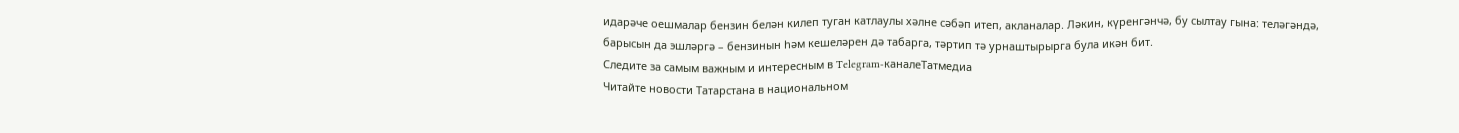идарәче оешмалар бензин белән килеп туган катлаулы хәлне сәбәп итеп, акланалар. Ләкин, күренгәнчә, бу сылтау гына: теләгәндә, барысын да эшләргә – бензинын һәм кешеләрен дә табарга, тәртип тә урнаштырырга була икән бит.
Следите за самым важным и интересным в Telegram-каналеТатмедиа
Читайте новости Татарстана в национальном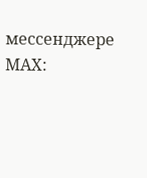мессенджере MАХ: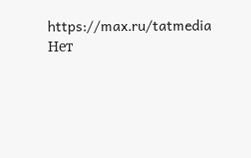https://max.ru/tatmedia
Нет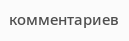комментариев